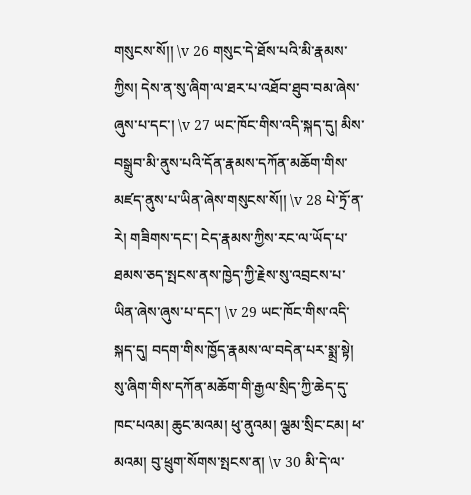གསུངས་སོ།། \v 26 གསུང་དེ་ཐོས་པའི་མི་རྣམས་ཀྱིས། དེས་ན་སུ་ཞིག་ལ་ཐར་པ་འཐོབ་ཐུབ་བམ་ཞེས་ཞུས་པ་དང་། \v 27 ཡང་ཁོང་གིས་འདི་སྐད་དུ། མིས་བསྒྲུབ་མི་ནུས་པའི་དོན་རྣམས་དཀོན་མཆོག་གིས་མཛད་ནུས་པ་ཡིན་ཞེས་གསུངས་སོ།། \v 28 པེ་ཏྲོ་ན་རེ། གཟིགས་དང་། ངེད་རྣམས་ཀྱིས་རང་ལ་ཡོད་པ་ཐམས་ཅད་སྤངས་ནས་ཁྱེད་ཀྱི་རྗེས་སུ་འབྲངས་པ་ཡིན་ཞེས་ཞུས་པ་དང་། \v 29 ཡང་ཁོང་གིས་འདི་སྐད་དུ། བདག་གིས་ཁྱོད་རྣམས་ལ་བདེན་པར་སྨྲ་སྟེ། སུ་ཞིག་གིས་དཀོན་མཆོག་གི་རྒྱལ་སྲིད་ཀྱི་ཆེད་དུ་ཁང་པའམ། ཆུང་མའམ། ཕུ་ནུའམ། ལྕམ་སྲིང་ངམ། ཕ་མའམ། བུ་ཕྲུག་སོགས་སྤངས་ན། \v 30 མི་དེ་ལ་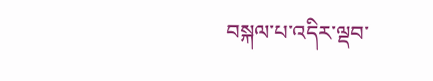བསྐལ་པ་འདིར་ལྡབ་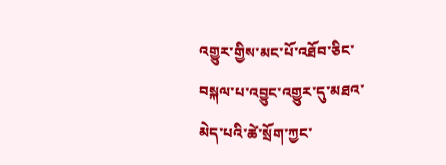འགྱུར་གྱིས་མང་པོ་འཐོབ་ཅིང་བསྐལ་པ་འབྱུང་འགྱུར་དུ་མཐའ་མེད་པའི་ཚེ་སྲོག་ཀྱང་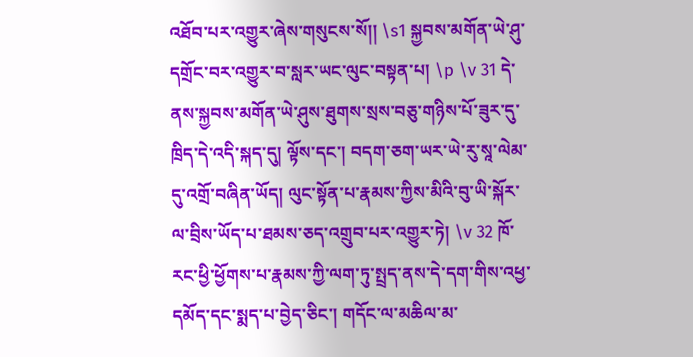འཐོབ་པར་འགྱུར་ཞེས་གསུངས་སོ།། \s1 སྐྱབས་མགོན་ཡེ་ཤུ་དགྲོང་བར་འགྱུར་བ་སླར་ཡང་ལུང་བསྟན་པ། \p \v 31 དེ་ནས་སྐྱབས་མགོན་ཡེ་ཤུས་ཐུགས་སྲས་བཅུ་གཉིས་པོ་ཟུར་དུ་ཁྲིད་དེ་འདི་སྐད་དུ། ལྟོས་དང་། བདག་ཅག་ཡར་ཡེ་རུ་སཱ་ལེམ་དུ་འགྲོ་བཞིན་ཡོད། ལུང་སྟོན་པ་རྣམས་ཀྱིས་མིའི་བུ་ཡི་སྐོར་ལ་བྲིས་ཡོད་པ་ཐམས་ཅད་འགྲུབ་པར་འགྱུར་ཏེ། \v 32 ཁོ་རང་ཕྱི་ཕྱོགས་པ་རྣམས་ཀྱི་ལག་ཏུ་སྤྲད་ནས་དེ་དག་གིས་འཕྱ་དམོད་དང་སྨད་པ་བྱེད་ཅིང་། གདོང་ལ་མཆིལ་མ་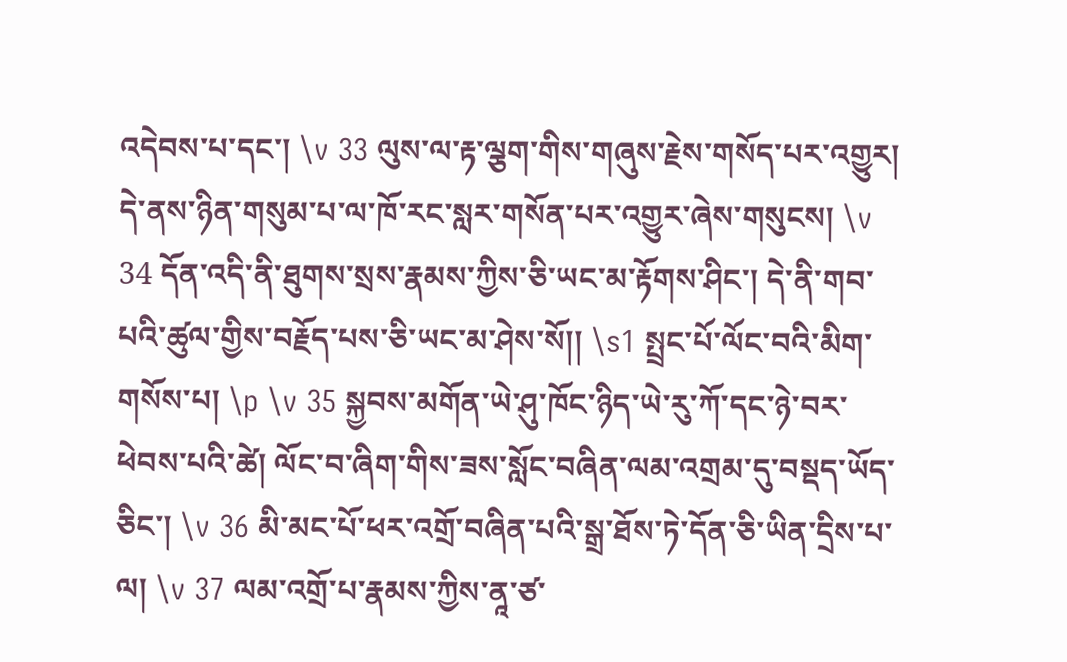འདེབས་པ་དང་། \v 33 ལུས་ལ་རྟ་ལྕག་གིས་གཞུས་རྗེས་གསོད་པར་འགྱུར། དེ་ནས་ཉིན་གསུམ་པ་ལ་ཁོ་རང་སླར་གསོན་པར་འགྱུར་ཞེས་གསུངས། \v 34 དོན་འདི་ནི་ཐུགས་སྲས་རྣམས་ཀྱིས་ཅི་ཡང་མ་རྟོགས་ཤིང་། དེ་ནི་གབ་པའི་ཚུལ་གྱིས་བརྗོད་པས་ཅི་ཡང་མ་ཤེས་སོ།། \s1 སྤྲང་པོ་ལོང་བའི་མིག་གསོས་པ། \p \v 35 སྐྱབས་མགོན་ཡེ་ཤུ་ཁོང་ཉིད་ཡེ་རུ་ཀོ་དང་ཉེ་བར་ཕེབས་པའི་ཚེ། ལོང་བ་ཞིག་གིས་ཟས་སློང་བཞིན་ལམ་འགྲམ་དུ་བསྡད་ཡོད་ཅིང་། \v 36 མི་མང་པོ་ཕར་འགྲོ་བཞིན་པའི་སྒྲ་ཐོས་ཏེ་དོན་ཅི་ཡིན་དྲིས་པ་ལ། \v 37 ལམ་འགྲོ་པ་རྣམས་ཀྱིས་ནཱ་ཙ་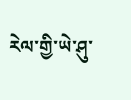རེལ་གྱི་ཡེ་ཤུ་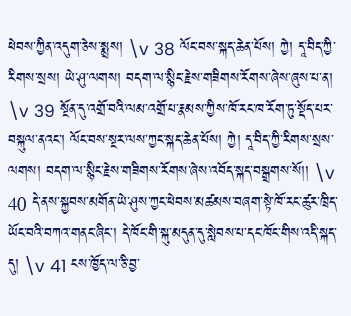ཕེབས་ཀྱིན་འདུག་ཅེས་སྨྲས། \v 38 ལོང་བས་སྐད་ཆེན་པོས། ཀྱེ། དཱ་བིད་ཀྱི་རིགས་སྲས། ཡེ་ཤུ་ལགས། བདག་ལ་སྙིང་རྗེས་གཟིགས་རོགས་ཞེས་ཞུས་པ་ན། \v 39 སྔོན་དུ་འགྲོ་བའི་ལམ་འགྲོ་པ་རྣམས་ཀྱིས་ཁོ་རང་ཁ་རོག་ཏུ་སྡོད་པར་བསྐུལ་ནའང་། ལོང་བས་སྔར་ལས་ཀྱང་སྐད་ཆེན་པོས། ཀྱེ། དཱ་བིད་ཀྱི་རིགས་སྲས་ལགས། བདག་ལ་སྙིང་རྗེས་གཟིགས་རོགས་ཞེས་འབོད་སྐད་བསྒྲགས་སོ།། \v 40 དེ་ནས་སྐྱབས་མགོན་ཡེ་ཤུས་ཀྱང་ཕེབས་མཚམས་བཞག་སྟེ་ཁོ་རང་ཚུར་ཁྲིད་ཡོང་བའི་བཀའ་གནང་ཞིང་། དེ་ཁོང་གི་སྐུ་མདུན་དུ་སླེབས་པ་དང་ཁོང་གིས་འདི་སྐད་དུ། \v 41 ངས་ཁྱོད་ལ་ཅི་བྱ་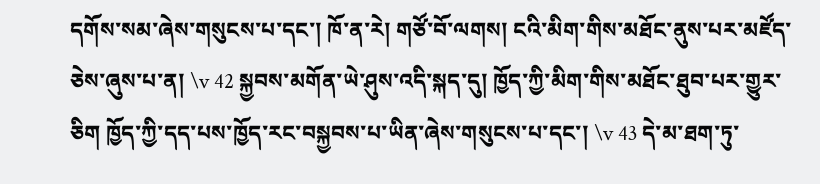དགོས་སམ་ཞེས་གསུངས་པ་དང་། ཁོ་ན་རེ། གཙོ་བོ་ལགས། ངའི་མིག་གིས་མཐོང་ནུས་པར་མཛོད་ཅེས་ཞུས་པ་ན། \v 42 སྐྱབས་མགོན་ཡེ་ཤུས་འདི་སྐད་དུ། ཁྱོད་ཀྱི་མིག་གིས་མཐོང་ཐུབ་པར་གྱུར་ཅིག ཁྱོད་ཀྱི་དད་པས་ཁྱོད་རང་བསྐྱབས་པ་ཡིན་ཞེས་གསུངས་པ་དང་། \v 43 དེ་མ་ཐག་ཏུ་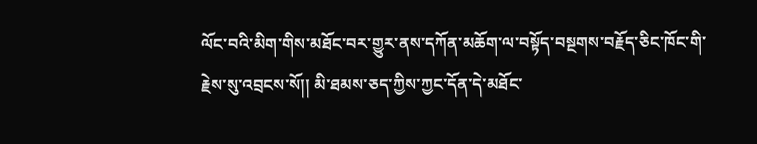ལོང་བའི་མིག་གིས་མཐོང་བར་གྱུར་ནས་དཀོན་མཆོག་ལ་བསྟོད་བསྔགས་བརྗོད་ཅིང་ཁོང་གི་རྗེས་སུ་འབྲངས་སོ།། མི་ཐམས་ཅད་ཀྱིས་ཀྱང་དོན་དེ་མཐོང་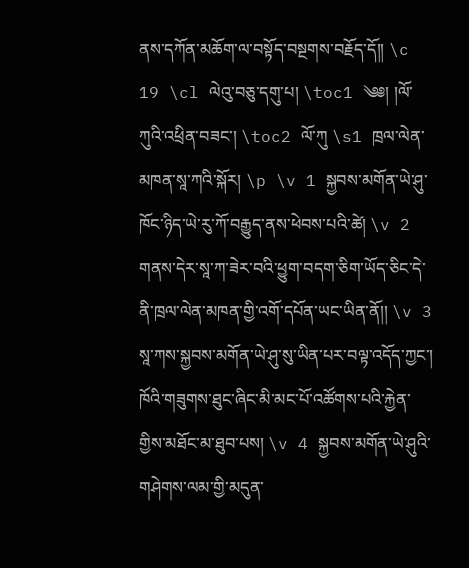ནས་དཀོན་མཆོག་ལ་བསྟོད་བསྔགས་བརྗོད་དོ།། \c 19 \cl ལེའུ་བཅུ་དགུ་པ། \toc1 ༄༅། །ལོ་ཀུའི་འཕྲིན་བཟང་། \toc2 ལོ་ཀུ \s1 ཁྲལ་ལེན་མཁན་སཱ་ཀའི་སྐོར། \p \v 1 སྐྱབས་མགོན་ཡེ་ཤུ་ཁོང་ཉིད་ཡེ་རུ་ཀོ་བརྒྱུད་ནས་ཕེབས་པའི་ཚེ། \v 2 གནས་དེར་སཱ་ཀ་ཟེར་བའི་ཕྱུག་བདག་ཅིག་ཡོད་ཅིང་དེ་ནི་ཁྲལ་ལེན་མཁན་གྱི་འགོ་དཔོན་ཡང་ཡིན་ནོ།། \v 3 སཱ་ཀས་སྐྱབས་མགོན་ཡེ་ཤུ་སུ་ཡིན་པར་བལྟ་འདོད་ཀྱང་། ཁོའི་གཟུགས་ཐུང་ཞིང་མི་མང་པོ་འཚོགས་པའི་རྐྱེན་གྱིས་མཐོང་མ་ཐུབ་པས། \v 4 སྐྱབས་མགོན་ཡེ་ཤུའི་གཤེགས་ལམ་གྱི་མདུན་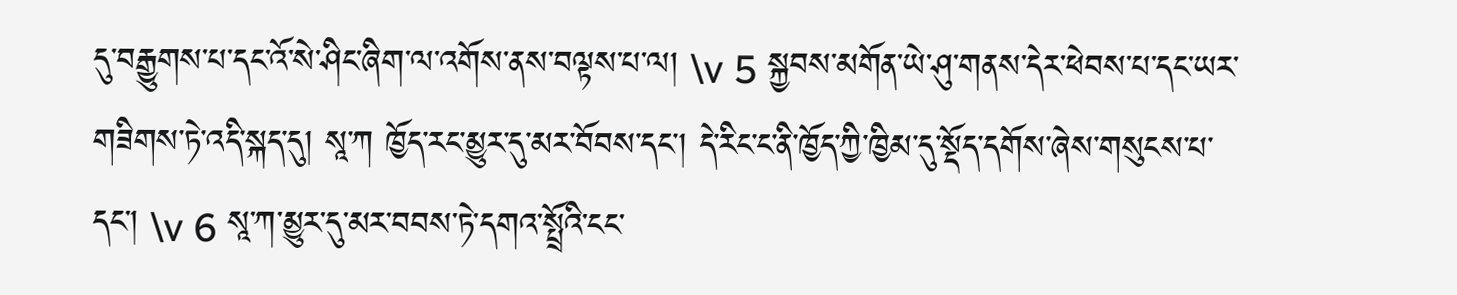དུ་བརྒྱུགས་པ་དང་འོ་སེ་ཤིང་ཞིག་ལ་འགོས་ནས་བལྟས་པ་ལ། \v 5 སྐྱབས་མགོན་ཡེ་ཤུ་གནས་དེར་ཕེབས་པ་དང་ཡར་གཟིགས་ཏེ་འདི་སྐད་དུ། སཱ་ཀ ཁྱོད་རང་མྱུར་དུ་མར་བོབས་དང་། དེ་རིང་ང་ནི་ཁྱོད་ཀྱི་ཁྱིམ་དུ་སྡོད་དགོས་ཞེས་གསུངས་པ་དང་། \v 6 སཱ་ཀ་མྱུར་དུ་མར་བབས་ཏེ་དགའ་སྤྲོའི་ངང་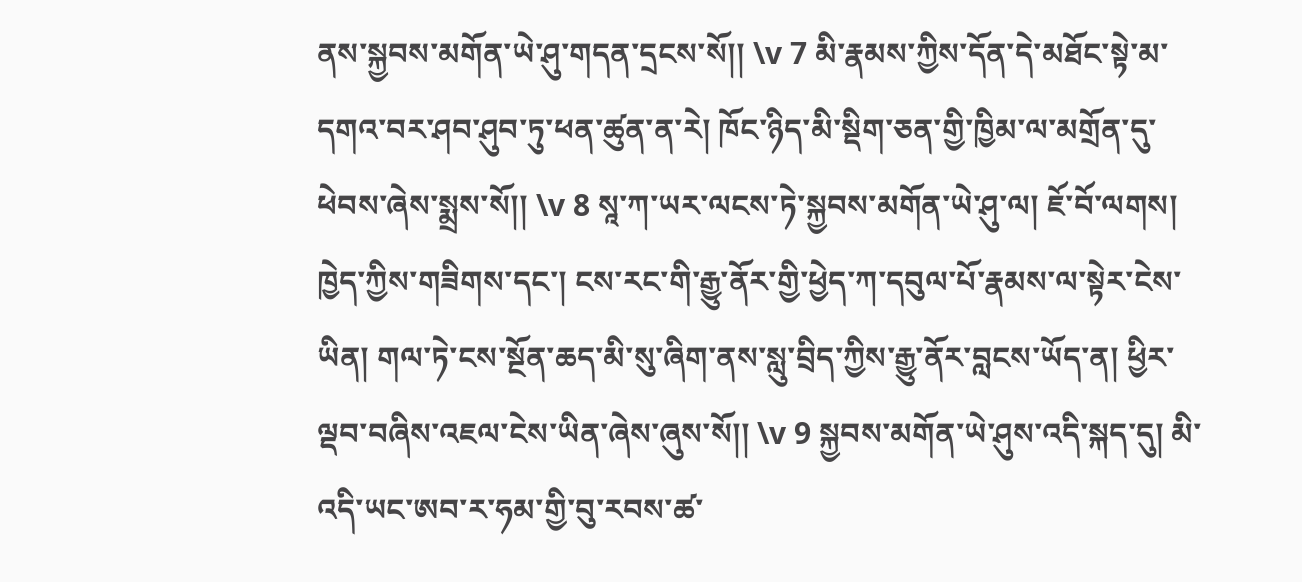ནས་སྐྱབས་མགོན་ཡེ་ཤུ་གདན་དྲངས་སོ།། \v 7 མི་རྣམས་ཀྱིས་དོན་དེ་མཐོང་སྟེ་མ་དགའ་བར་ཤབ་ཤུབ་ཏུ་ཕན་ཚུན་ན་རེ། ཁོང་ཉིད་མི་སྡིག་ཅན་གྱི་ཁྱིམ་ལ་མགྲོན་དུ་ཕེབས་ཞེས་སྨྲས་སོ།། \v 8 སཱ་ཀ་ཡར་ལངས་ཏེ་སྐྱབས་མགོན་ཡེ་ཤུ་ལ། ཇོ་བོ་ལགས། ཁྱེད་ཀྱིས་གཟིགས་དང་། ངས་རང་གི་རྒྱུ་ནོར་གྱི་ཕྱེད་ཀ་དབུལ་པོ་རྣམས་ལ་སྟེར་ངེས་ཡིན། གལ་ཏེ་ངས་སྔོན་ཆད་མི་སུ་ཞིག་ནས་སླུ་བྲིད་ཀྱིས་རྒྱུ་ནོར་བླངས་ཡོད་ན། ཕྱིར་ལྡབ་བཞིས་འཇལ་ངེས་ཡིན་ཞེས་ཞུས་སོ།། \v 9 སྐྱབས་མགོན་ཡེ་ཤུས་འདི་སྐད་དུ། མི་འདི་ཡང་ཨབ་ར་ཧམ་གྱི་བུ་རབས་ཚ་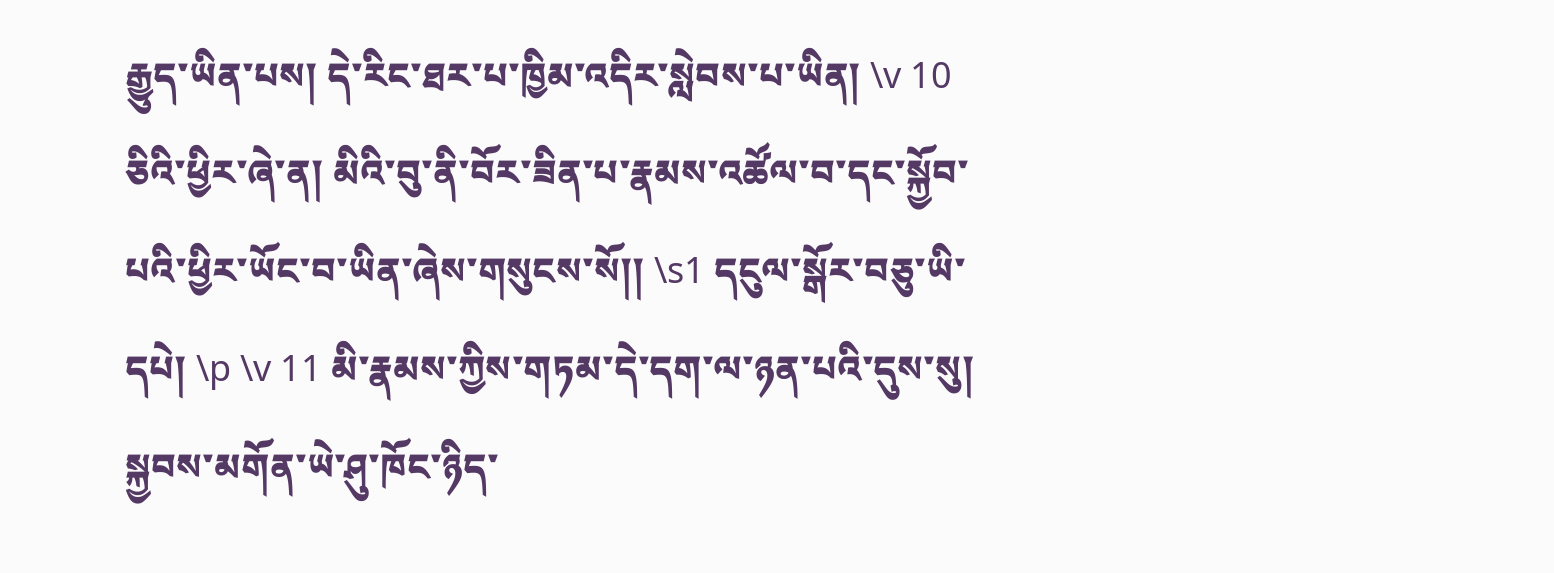རྒྱུད་ཡིན་པས། དེ་རིང་ཐར་པ་ཁྱིམ་འདིར་སླེབས་པ་ཡིན། \v 10 ཅིའི་ཕྱིར་ཞེ་ན། མིའི་བུ་ནི་བོར་ཟིན་པ་རྣམས་འཚོལ་བ་དང་སྐྱོབ་པའི་ཕྱིར་ཡོང་བ་ཡིན་ཞེས་གསུངས་སོ།། \s1 དངུལ་སྒོར་བཅུ་ཡི་དཔེ། \p \v 11 མི་རྣམས་ཀྱིས་གཏམ་དེ་དག་ལ་ཉན་པའི་དུས་སུ། སྐྱབས་མགོན་ཡེ་ཤུ་ཁོང་ཉིད་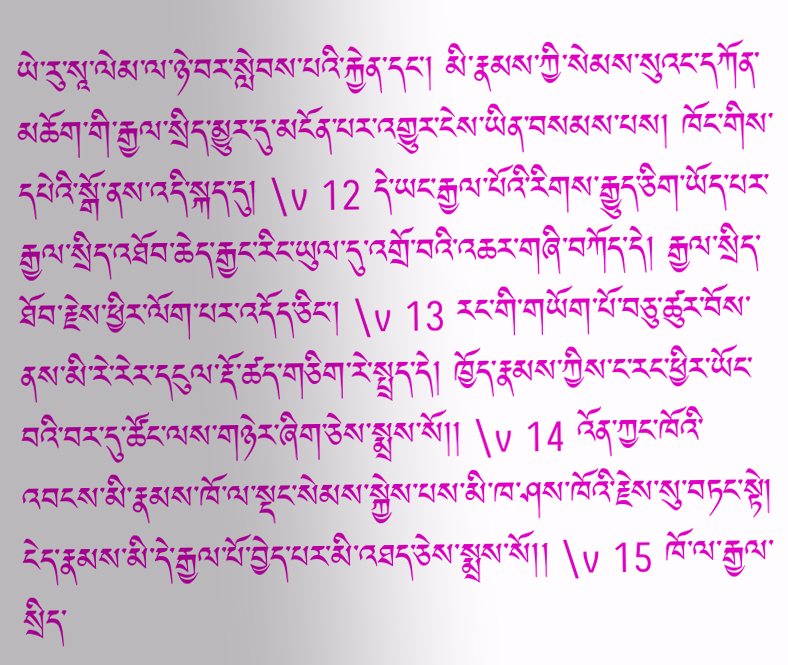ཡེ་རུ་སཱ་ལེམ་ལ་ཉེ་བར་སླེབས་པའི་རྐྱེན་དང་། མི་རྣམས་ཀྱི་སེམས་སུའང་དཀོན་མཆོག་གི་རྒྱལ་སྲིད་མྱུར་དུ་མངོན་པར་འགྱུར་ངེས་ཡིན་བསམས་པས། ཁོང་གིས་དཔེའི་སྒོ་ནས་འདི་སྐད་དུ། \v 12 དེ་ཡང་རྒྱལ་པོའི་རིགས་རྒྱུད་ཅིག་ཡོད་པར་རྒྱལ་སྲིད་འཐོབ་ཆེད་རྒྱང་རིང་ཡུལ་དུ་འགྲོ་བའི་འཆར་གཞི་བཀོད་དེ། རྒྱལ་སྲིད་ཐོབ་རྗེས་ཕྱིར་ལོག་པར་འདོད་ཅིང་། \v 13 རང་གི་གཡོག་པོ་བཅུ་ཚུར་བོས་ནས་མི་རེ་རེར་དངུལ་རྡོ་ཚད་གཅིག་རེ་སྤྲད་དེ། ཁྱོད་རྣམས་ཀྱིས་ང་རང་ཕྱིར་ཡོང་བའི་བར་དུ་ཚོང་ལས་གཉེར་ཞིག་ཅེས་སྨྲས་སོ།། \v 14 འོན་ཀྱང་ཁོའི་འབངས་མི་རྣམས་ཁོ་ལ་སྡང་སེམས་སྐྱེས་པས་མི་ཁ་ཤས་ཁོའི་རྗེས་སུ་བཏང་སྟེ། ངེད་རྣམས་མི་དེ་རྒྱལ་པོ་བྱེད་པར་མི་འཐད་ཅེས་སྨྲས་སོ།། \v 15 ཁོ་ལ་རྒྱལ་སྲིད་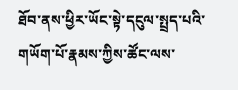ཐོབ་ནས་ཕྱིར་ཡོང་སྟེ་དངུལ་སྤྲད་པའི་གཡོག་པོ་རྣམས་ཀྱིས་ཚོང་ལས་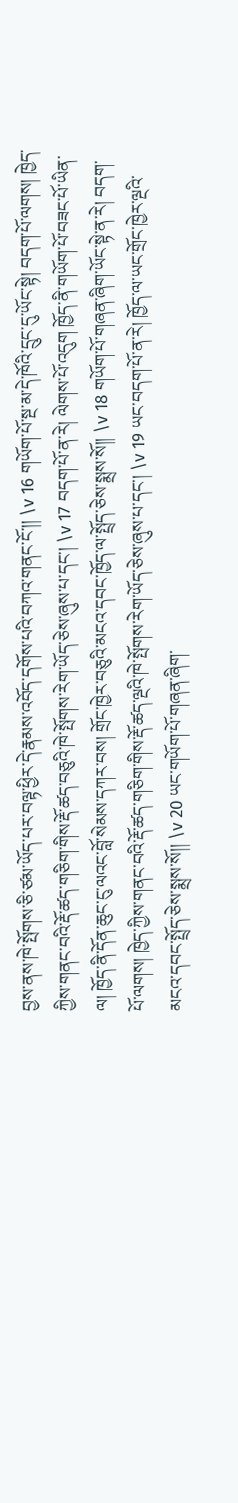བྱས་ནས་ཁེ་སྤོགས་ཅི་ཙམ་ཡོད་པར་བལྟ་ཕྱིར་དེ་རྣམས་འབོད་དགོས་པའི་བཀའ་གནང་ངོ་།། \v 16 གཡོག་པོ་སྔ་མ་དེ་ཁོའི་དྲུང་དུ་ཡོང་སྟེ། བདག་པོ་ལགས། ཁྱེད་ཀྱིས་གནང་བའི་རྡོ་ཚད་གཅིག་གིས་རྡོ་ཚད་བཅུའི་ཁེ་སྤོགས་རེག་ཡོད་ཅེས་ཞུས་པ་དང་། \v 17 བདག་པོ་ན་རེ། ལེགས་པོ་འདུག ཁྱོད་ནི་གཡོག་པོ་བཟང་པོ་ཡིན་ལ། ཁྱོད་ནི་དོན་ཆུང་ངུ་ལའང་བློ་སེམས་དཀར་བས། གྲོང་ཁྱེར་བཅུའི་མངའ་དབང་ཁྱོད་ལ་སྤྲོད་ཅེས་སྨྲས་སོ།། \v 18 གཡོག་པོ་གཞན་ཞིག་ཡོང་སྟེ་ན་རེ། བདག་པོ་ལགས། ཁྱེད་ཀྱིས་གནང་བའི་རྡོ་ཚད་གཅིག་གིས་རྡོ་ཚད་ལྔའི་ཁེ་སྤོགས་རེག་ཡོད་ཅེས་ཞུས་པ་དང་། \v 19 ཡང་བདག་པོ་ན་རེ། ཁྱོད་ལ་ཡང་གྲོང་ཁྱེར་ལྔའི་མངའ་དབང་སྤྲོད་ཅེས་སྨྲས་སོ།། \v 20 ཡང་གཡོག་པོ་གཞན་ཞིག་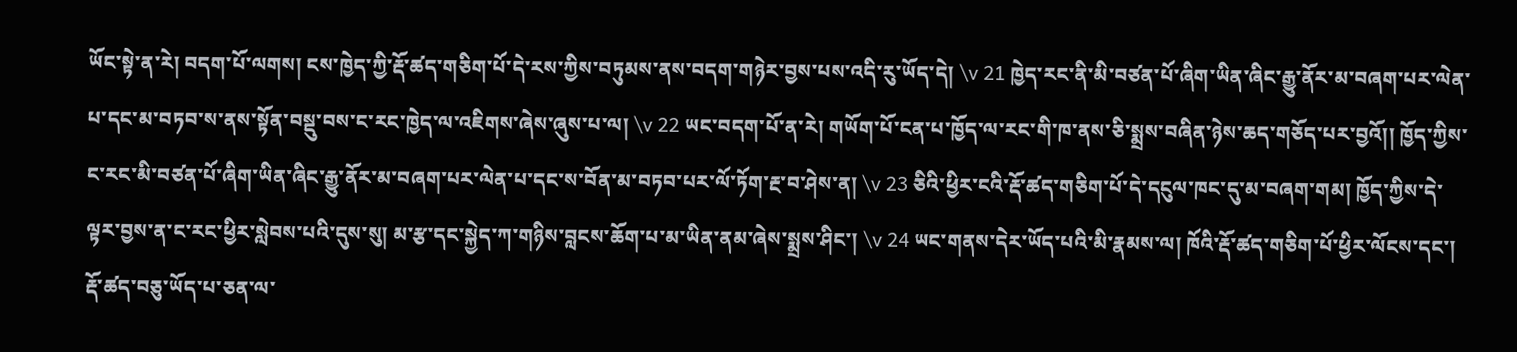ཡོང་སྟེ་ན་རེ། བདག་པོ་ལགས། ངས་ཁྱེད་ཀྱི་རྡོ་ཚད་གཅིག་པོ་དེ་རས་ཀྱིས་བཏུམས་ནས་བདག་གཉེར་བྱས་པས་འདི་རུ་ཡོད་དེ། \v 21 ཁྱེད་རང་ནི་མི་བཙན་པོ་ཞིག་ཡིན་ཞིང་རྒྱུ་ནོར་མ་བཞག་པར་ལེན་པ་དང་མ་བཏབ་ས་ནས་སྟོན་བསྡུ་བས་ང་རང་ཁྱེད་ལ་འཇིགས་ཞེས་ཞུས་པ་ལ། \v 22 ཡང་བདག་པོ་ན་རེ། གཡོག་པོ་ངན་པ་ཁྱོད་ལ་རང་གི་ཁ་ནས་ཅི་སྨྲས་བཞིན་ཉེས་ཆད་གཅོད་པར་བྱའོ།། ཁྱོད་ཀྱིས་ང་རང་མི་བཙན་པོ་ཞིག་ཡིན་ཞིང་རྒྱུ་ནོར་མ་བཞག་པར་ལེན་པ་དང་ས་བོན་མ་བཏབ་པར་ལོ་ཏོག་རྔ་བ་ཤེས་ན། \v 23 ཅིའི་ཕྱིར་ངའི་རྡོ་ཚད་གཅིག་པོ་དེ་དངུལ་ཁང་དུ་མ་བཞག་གམ། ཁྱོད་ཀྱིས་དེ་ལྟར་བྱས་ན་ང་རང་ཕྱིར་སླེབས་པའི་དུས་སུ། མ་རྩ་དང་སྐྱེད་ཀ་གཉིས་བླངས་ཆོག་པ་མ་ཡིན་ནམ་ཞེས་སྨྲས་ཤིང་། \v 24 ཡང་གནས་དེར་ཡོད་པའི་མི་རྣམས་ལ། ཁོའི་རྡོ་ཚད་གཅིག་པོ་ཕྱིར་ལོངས་དང་། རྡོ་ཚད་བཅུ་ཡོད་པ་ཅན་ལ་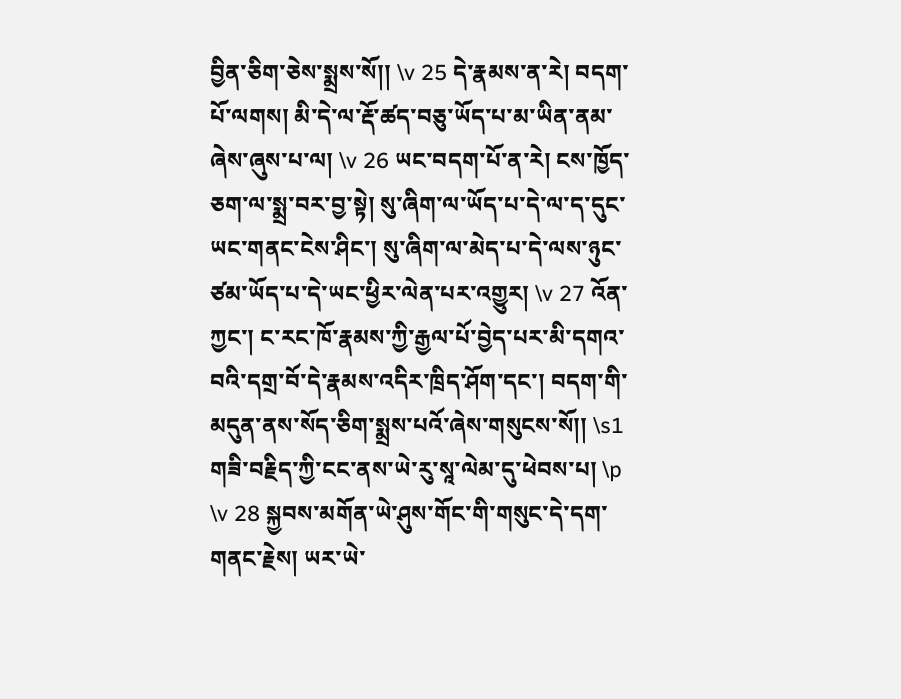བྱིན་ཅིག་ཅེས་སྨྲས་སོ།། \v 25 དེ་རྣམས་ན་རེ། བདག་པོ་ལགས། མི་དེ་ལ་རྡོ་ཚད་བཅུ་ཡོད་པ་མ་ཡིན་ནམ་ཞེས་ཞུས་པ་ལ། \v 26 ཡང་བདག་པོ་ན་རེ། ངས་ཁྱོད་ཅག་ལ་སྨྲ་བར་བྱ་སྟེ། སུ་ཞིག་ལ་ཡོད་པ་དེ་ལ་ད་དུང་ཡང་གནང་ངེས་ཤིང་། སུ་ཞིག་ལ་མེད་པ་དེ་ལས་ཉུང་ཙམ་ཡོད་པ་དེ་ཡང་ཕྱིར་ལེན་པར་འགྱུར། \v 27 འོན་ཀྱང་། ང་རང་ཁོ་རྣམས་ཀྱི་རྒྱལ་པོ་བྱེད་པར་མི་དགའ་བའི་དགྲ་བོ་དེ་རྣམས་འདིར་ཁྲིད་ཤོག་དང་། བདག་གི་མདུན་ནས་སོད་ཅིག་སྨྲས་པའོ་ཞེས་གསུངས་སོ།། \s1 གཟི་བརྗིད་ཀྱི་ངང་ནས་ཡེ་རུ་སཱ་ལེམ་དུ་ཕེབས་པ། \p \v 28 སྐྱབས་མགོན་ཡེ་ཤུས་གོང་གི་གསུང་དེ་དག་གནང་རྗེས། ཡར་ཡེ་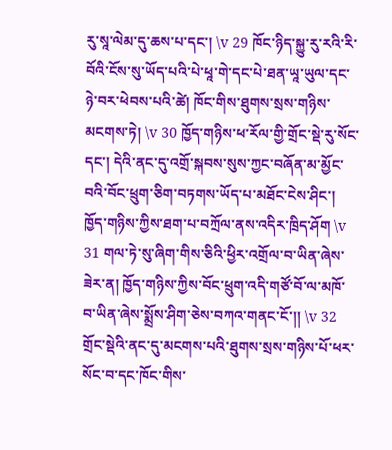རུ་སཱ་ལེམ་དུ་ཆས་པ་དང་། \v 29 ཁོང་ཉིད་སྐྱུ་རུ་རའི་རི་བོའི་ངོས་སུ་ཡོད་པའི་པེ་ཕཱ་གེ་དང་པེ་ཐན་ཡཱ་ཡུལ་དང་ཉེ་བར་ཕེབས་པའི་ཚེ། ཁོང་གིས་ཐུགས་སྲས་གཉིས་མངགས་ཏེ། \v 30 ཁྱོད་གཉིས་ཕ་རོལ་གྱི་གྲོང་སྡེ་རུ་སོང་དང་། དེའི་ནང་དུ་འགྲོ་སྐབས་སུས་ཀྱང་བཞོན་མ་མྱོང་བའི་བོང་ཕྲུག་ཅིག་བཏགས་ཡོད་པ་མཐོང་ངེས་ཤིང་། ཁྱོད་གཉིས་ཀྱིས་ཐག་པ་བཀྲོལ་ནས་འདིར་ཁྲིད་ཤོག \v 31 གལ་ཏེ་སུ་ཞིག་གིས་ཅིའི་ཕྱིར་འགྲོལ་བ་ཡིན་ཞེས་ཟེར་ན། ཁྱོད་གཉིས་ཀྱིས་བོང་ཕྲུག་འདི་གཙོ་བོ་ལ་མཁོ་བ་ཡིན་ཞེས་སྨྲོས་ཤིག་ཅེས་བཀའ་གནང་ངོ་།། \v 32 གྲོང་སྡེའི་ནང་དུ་མངགས་པའི་ཐུགས་སྲས་གཉིས་པོ་ཕར་སོང་བ་དང་ཁོང་གིས་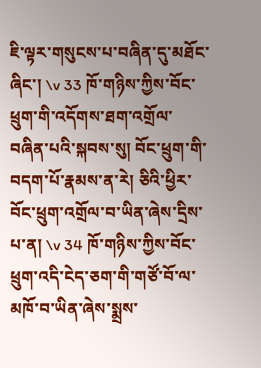ཇི་ལྟར་གསུངས་པ་བཞིན་དུ་མཐོང་ཞིང་། \v 33 ཁོ་གཉིས་ཀྱིས་བོང་ཕྲུག་གི་འདོགས་ཐག་འགྲོལ་བཞིན་པའི་སྐབས་སུ། བོང་ཕྲུག་གི་བདག་པོ་རྣམས་ན་རེ། ཅིའི་ཕྱིར་བོང་ཕྲུག་འགྲོལ་བ་ཡིན་ཞེས་དྲིས་པ་ན། \v 34 ཁོ་གཉིས་ཀྱིས་བོང་ཕྲུག་འདི་ངེད་ཅག་གི་གཙོ་བོ་ལ་མཁོ་བ་ཡིན་ཞེས་སྨྲས་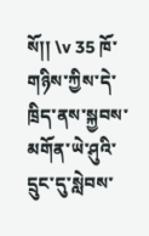སོ།། \v 35 ཁོ་གཉིས་ཀྱིས་དེ་ཁྲིད་ནས་སྐྱབས་མགོན་ཡེ་ཤུའི་དྲུང་དུ་སླེབས་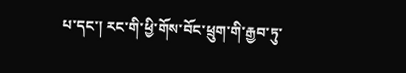པ་དང་། རང་གི་ཕྱི་གོས་བོང་ཕྲུག་གི་རྒྱབ་ཏུ་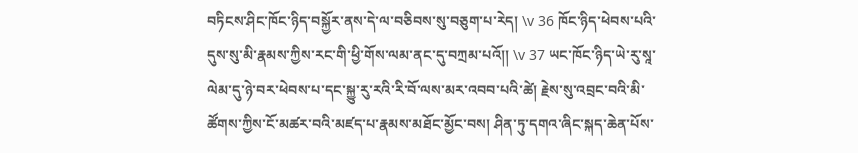བཏིངས་ཤིང་ཁོང་ཉིད་བསྐྱོར་ནས་དེ་ལ་བཅིབས་སུ་བཅུག་པ་རེད། \v 36 ཁོང་ཉིད་ཕེབས་པའི་དུས་སུ་མི་རྣམས་ཀྱིས་རང་གི་ཕྱི་གོས་ལམ་ནང་དུ་བཀྲམ་པའོ།། \v 37 ཡང་ཁོང་ཉིད་ཡེ་རུ་སཱ་ལེམ་དུ་ཉེ་བར་ཕེབས་པ་དང་སྐྱུ་རུ་རའི་རི་བོ་ལས་མར་འབབ་པའི་ཚེ། རྗེས་སུ་འབྲང་བའི་མི་ཚོགས་ཀྱིས་ངོ་མཚར་བའི་མཛད་པ་རྣམས་མཐོང་མྱོང་བས། ཤིན་ཏུ་དགའ་ཞིང་སྐད་ཆེན་པོས་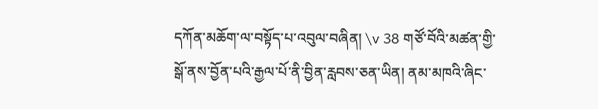དཀོན་མཆོག་ལ་བསྟོད་པ་འབུལ་བཞིན། \v 38 གཙོ་བོའི་མཚན་གྱི་སྒོ་ནས་བྱོན་པའི་རྒྱལ་པོ་ནི་བྱིན་རླབས་ཅན་ཡིན། ནམ་མཁའི་ཞིང་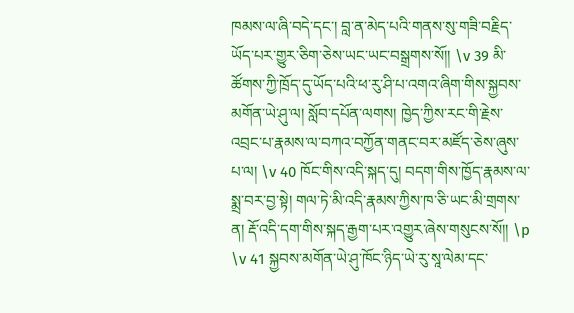ཁམས་ལ་ཞི་བདེ་དང་། བླ་ན་མེད་པའི་གནས་སུ་གཟི་བརྗིད་ཡོད་པར་གྱུར་ཅིག་ཅེས་ཡང་ཡང་བསྒྲགས་སོ།། \v 39 མི་ཚོགས་ཀྱི་ཁྲོད་དུ་ཡོད་པའི་ཕ་རུ་ཤི་པ་འགའ་ཞིག་གིས་སྐྱབས་མགོན་ཡེ་ཤུ་ལ། སློབ་དཔོན་ལགས། ཁྱེད་ཀྱིས་རང་གི་རྗེས་འབྲང་པ་རྣམས་ལ་བཀའ་བཀྱོན་གནང་བར་མཛོད་ཅེས་ཞུས་པ་ལ། \v 40 ཁོང་གིས་འདི་སྐད་དུ། བདག་གིས་ཁྱོད་རྣམས་ལ་སྨྲ་བར་བྱ་སྟེ། གལ་ཏེ་མི་འདི་རྣམས་ཀྱིས་ཁ་ཅི་ཡང་མི་གྲགས་ན། རྡོ་འདི་དག་གིས་སྐད་རྒྱག་པར་འགྱུར་ཞེས་གསུངས་སོ།། \p \v 41 སྐྱབས་མགོན་ཡེ་ཤུ་ཁོང་ཉིད་ཡེ་རུ་སཱ་ལེམ་དང་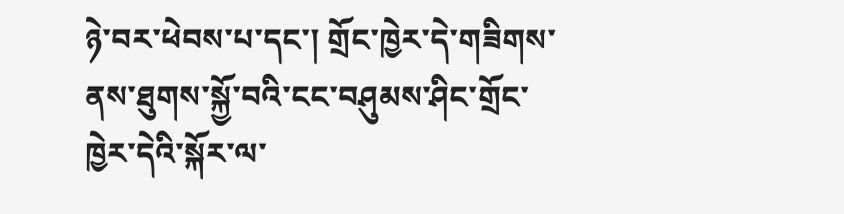ཉེ་བར་ཕེབས་པ་དང་། གྲོང་ཁྱེར་དེ་གཟིགས་ནས་ཐུགས་སྐྱོ་བའི་ངང་བཤུམས་ཤིང་གྲོང་ཁྱེར་དེའི་སྐོར་ལ་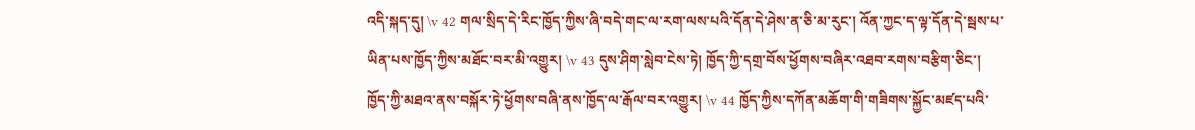འདི་སྐད་དུ། \v 42 གལ་སྲིད་དེ་རིང་ཁྱོད་ཀྱིས་ཞི་བདེ་གང་ལ་རག་ལས་པའི་དོན་དེ་ཤེས་ན་ཅི་མ་རུང་། འོན་ཀྱང་ད་ལྟ་དོན་དེ་སྦས་པ་ཡིན་པས་ཁྱོད་ཀྱིས་མཐོང་བར་མི་འགྱུར། \v 43 དུས་ཤིག་སླེབ་ངེས་ཏེ། ཁྱོད་ཀྱི་དགྲ་བོས་ཕྱོགས་བཞིར་འཐབ་རགས་བརྩིག་ཅིང་། ཁྱོད་ཀྱི་མཐའ་ནས་བསྐོར་ཏེ་ཕྱོགས་བཞི་ནས་ཁྱོད་ལ་རྒོལ་བར་འགྱུར། \v 44 ཁྱོད་ཀྱིས་དཀོན་མཆོག་གི་གཟིགས་སྐྱོང་མཛད་པའི་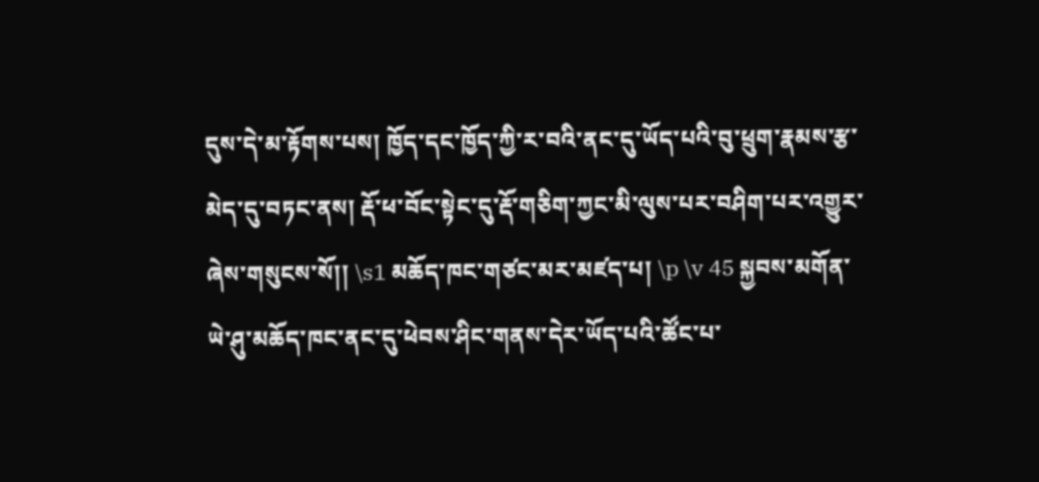དུས་དེ་མ་རྟོགས་པས། ཁྱོད་དང་ཁྱོད་ཀྱི་ར་བའི་ནང་དུ་ཡོད་པའི་བུ་ཕྲུག་རྣམས་རྩ་མེད་དུ་བཏང་ནས། རྡོ་ཕ་བོང་སྟེང་དུ་རྡོ་གཅིག་ཀྱང་མི་ལུས་པར་བཤིག་པར་འགྱུར་ཞེས་གསུངས་སོ།། \s1 མཆོད་ཁང་གཙང་མར་མཛད་པ། \p \v 45 སྐྱབས་མགོན་ཡེ་ཤུ་མཆོད་ཁང་ནང་དུ་ཕེབས་ཤིང་གནས་དེར་ཡོད་པའི་ཚོང་པ་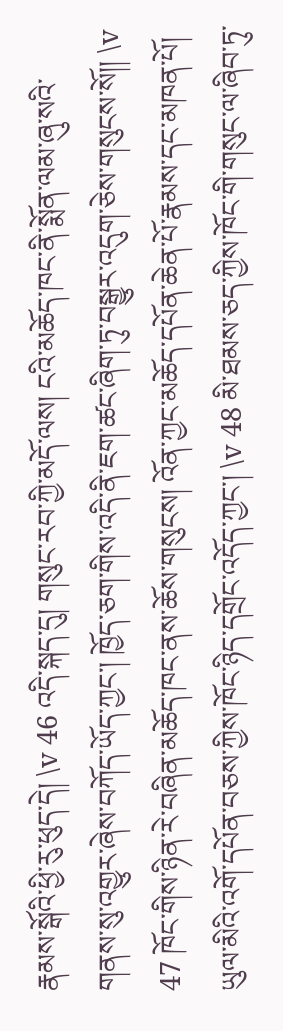རྣམས་སྒོའི་ཕྱི་རུ་ཕུད་དེ། \v 46 འདི་སྐད་དུ། གསུང་རབ་ཀྱི་མདོ་ལས། ངའི་མཆོད་ཁང་ནི་སྨོན་ལམ་ཞུ་སའི་གནས་སུ་འགྱུར་ཞེས་བཀོད་ཡོད་ཀྱང་། ཁྱོད་ཅག་གིས་འདི་ནི་ཇག་ཚང་ཞིག་ཏུ་བསྒྱུར་འདུག་ཅེས་གསུངས་སོ།། \v 47 ཁོང་གིས་ཉིན་རེ་བཞིན་མཆོད་ཁང་ནས་ཆོས་གསུངས། འོན་ཀྱང་མཆོད་དཔོན་ཆེན་པོ་རྣམས་དང་མཁན་པོ། ཡུལ་མིའི་འགོ་དཔོན་བཅས་ཀྱིས་ཁོང་ཉིད་དགྲོང་འདོད་ཀྱང་། \v 48 མི་ཐམས་ཅད་ཀྱིས་ཁོང་གི་གསུང་ལ་ཞིབ་ཏུ་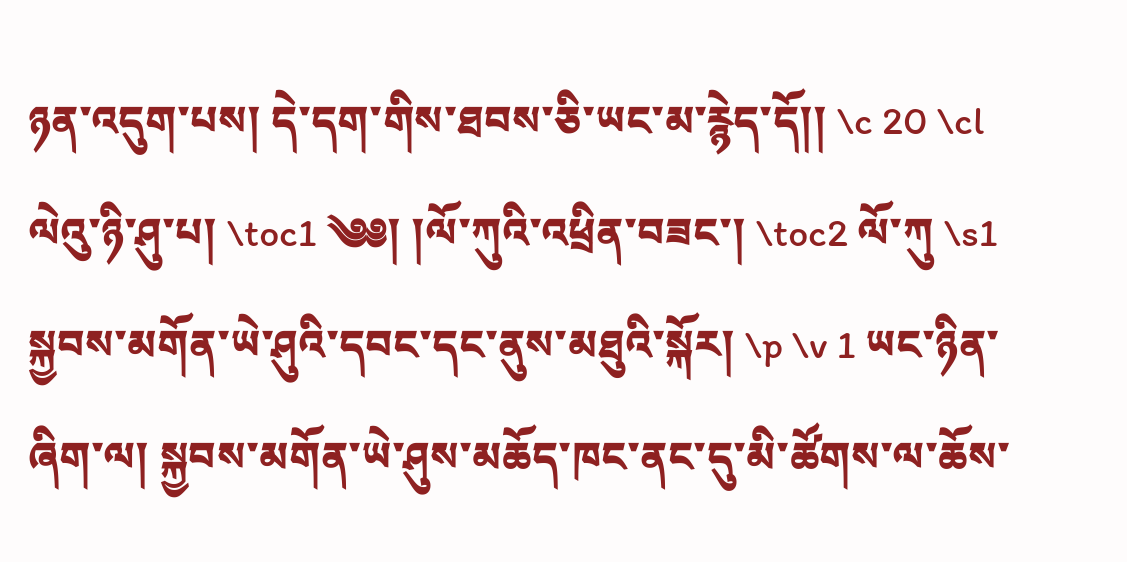ཉན་འདུག་པས། དེ་དག་གིས་ཐབས་ཅི་ཡང་མ་རྙེད་དོ།། \c 20 \cl ལེའུ་ཉི་ཤུ་པ། \toc1 ༄༅། །ལོ་ཀུའི་འཕྲིན་བཟང་། \toc2 ལོ་ཀུ \s1 སྐྱབས་མགོན་ཡེ་ཤུའི་དབང་དང་ནུས་མཐུའི་སྐོར། \p \v 1 ཡང་ཉིན་ཞིག་ལ། སྐྱབས་མགོན་ཡེ་ཤུས་མཆོད་ཁང་ནང་དུ་མི་ཚོགས་ལ་ཆོས་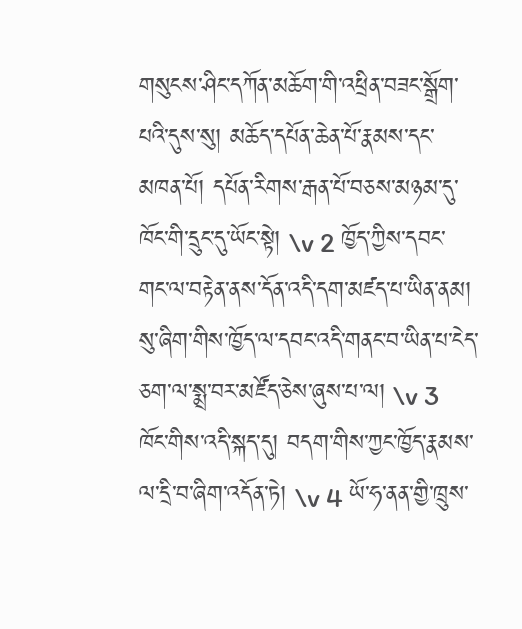གསུངས་ཤིང་དཀོན་མཆོག་གི་འཕྲིན་བཟང་སྒྲོག་པའི་དུས་སུ། མཆོད་དཔོན་ཆེན་པོ་རྣམས་དང་མཁན་པོ། དཔོན་རིགས་རྒན་པོ་བཅས་མཉམ་དུ་ཁོང་གི་དྲུང་དུ་ཡོང་སྟེ། \v 2 ཁྱོད་ཀྱིས་དབང་གང་ལ་བརྟེན་ནས་དོན་འདི་དག་མཛད་པ་ཡིན་ནམ། སུ་ཞིག་གིས་ཁྱོད་ལ་དབང་འདི་གནང་བ་ཡིན་པ་ངེད་ཅག་ལ་སྨྲ་བར་མཛོད་ཅེས་ཞུས་པ་ལ། \v 3 ཁོང་གིས་འདི་སྐད་དུ། བདག་གིས་ཀྱང་ཁྱོད་རྣམས་ལ་དྲི་བ་ཞིག་འདོན་ཏེ། \v 4 ཡོ་ཧ་ནན་གྱི་ཁྲུས་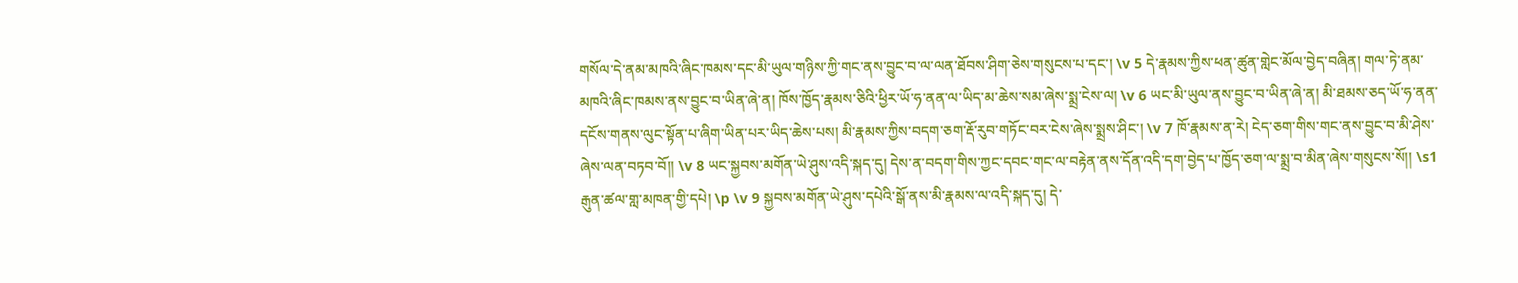གསོལ་དེ་ནམ་མཁའི་ཞིང་ཁམས་དང་མི་ཡུལ་གཉིས་ཀྱི་གང་ནས་བྱུང་བ་ལ་ལན་ཐོབས་ཤིག་ཅེས་གསུངས་པ་དང་། \v 5 དེ་རྣམས་ཀྱིས་ཕན་ཚུན་གླེང་མོལ་བྱེད་བཞིན། གལ་ཏེ་ནམ་མཁའི་ཞིང་ཁམས་ནས་བྱུང་བ་ཡིན་ཞེ་ན། ཁོས་ཁྱོད་རྣམས་ཅིའི་ཕྱིར་ཡོ་ཧ་ནན་ལ་ཡིད་མ་ཆེས་སམ་ཞེས་སྨྲ་ངེས་ལ། \v 6 ཡང་མི་ཡུལ་ནས་བྱུང་བ་ཡིན་ཞེ་ན། མི་ཐམས་ཅད་ཡོ་ཧ་ནན་དངོས་གནས་ལུང་སྟོན་པ་ཞིག་ཡིན་པར་ཡིད་ཆེས་པས། མི་རྣམས་ཀྱིས་བདག་ཅག་རྡོ་རུབ་གཏོང་བར་ངེས་ཞེས་སྨྲས་ཤིང་། \v 7 ཁོ་རྣམས་ན་རེ། ངེད་ཅག་གིས་གང་ནས་བྱུང་བ་མི་ཤེས་ཞེས་ལན་བཏབ་བོ།། \v 8 ཡང་སྐྱབས་མགོན་ཡེ་ཤུས་འདི་སྐད་དུ། དེས་ན་བདག་གིས་ཀྱང་དབང་གང་ལ་བརྟེན་ནས་དོན་འདི་དག་བྱེད་པ་ཁྱོད་ཅག་ལ་སྨྲ་བ་མིན་ཞེས་གསུངས་སོ།། \s1 རྒུན་ཚལ་གླ་མཁན་གྱི་དཔེ། \p \v 9 སྐྱབས་མགོན་ཡེ་ཤུས་དཔེའི་སྒོ་ནས་མི་རྣམས་ལ་འདི་སྐད་དུ། དེ་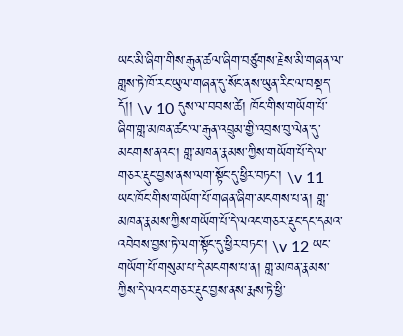ཡང་མི་ཞིག་གིས་རྒུན་ཚལ་ཞིག་བཙུགས་རྗེས་མི་གཞན་ལ་གླས་ཏེ་ཁོ་རང་ཡུལ་གཞན་དུ་སོང་ནས་ཡུན་རིང་ལ་བསྡད་དོ།། \v 10 དུས་ལ་བབས་ཚེ། ཁོང་གིས་གཡོག་པོ་ཞིག་གླ་མཁན་ཚང་ལ་རྒུན་འབྲུམ་གྱི་འབྲས་བུ་ལེན་དུ་མངགས་ནའང་། གླ་མཁན་རྣམས་ཀྱིས་གཡོག་པོ་དེ་ལ་གཅར་རྡུང་བྱས་ནས་ལག་སྟོང་དུ་ཕྱིར་བཏང་། \v 11 ཡང་ཁོང་གིས་གཡོག་པོ་གཞན་ཞིག་མངགས་པ་ན། གླ་མཁན་རྣམས་ཀྱིས་གཡོག་པོ་དེ་ལའང་གཅར་རྡུང་དང་དམའ་འབེབས་བྱས་ཏེ་ལག་སྟོང་དུ་ཕྱིར་བཏང་། \v 12 ཡང་གཡོག་པོ་གསུམ་པ་དེ་མངགས་པ་ན། གླ་མཁན་རྣམས་ཀྱིས་དེ་ལའང་གཅར་རྡུང་བྱས་ནས་རྨས་ཏེ་ཕྱི་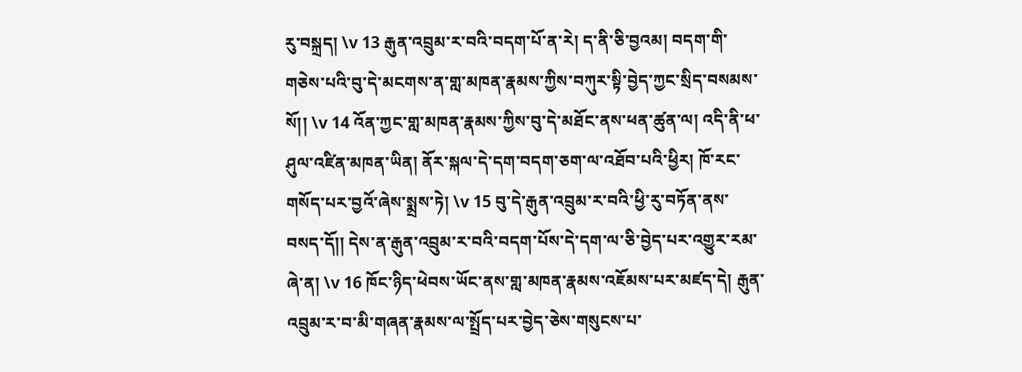རུ་བསྐྲད། \v 13 རྒུན་འབྲུམ་ར་བའི་བདག་པོ་ན་རེ། ད་ནི་ཅི་བྱའམ། བདག་གི་གཅེས་པའི་བུ་དེ་མངགས་ན་གླ་མཁན་རྣམས་ཀྱིས་བཀུར་སྟི་བྱེད་ཀྱང་སྲིད་བསམས་སོ།། \v 14 འོན་ཀྱང་གླ་མཁན་རྣམས་ཀྱིས་བུ་དེ་མཐོང་ནས་ཕན་ཚུན་ལ། འདི་ནི་ཕ་ཤུལ་འཛིན་མཁན་ཡིན། ནོར་སྐལ་དེ་དག་བདག་ཅག་ལ་འཐོབ་པའི་ཕྱིར། ཁོ་རང་གསོད་པར་བྱའོ་ཞེས་སྨྲས་ཏེ། \v 15 བུ་དེ་རྒུན་འབྲུམ་ར་བའི་ཕྱི་རུ་བཏོན་ནས་བསད་དོ།། དེས་ན་རྒུན་འབྲུམ་ར་བའི་བདག་པོས་དེ་དག་ལ་ཅི་བྱེད་པར་འགྱུར་རམ་ཞེ་ན། \v 16 ཁོང་ཉིད་ཕེབས་ཡོང་ནས་གླ་མཁན་རྣམས་འཇོམས་པར་མཛད་དེ། རྒུན་འབྲུམ་ར་བ་མི་གཞན་རྣམས་ལ་སྤྲོད་པར་བྱེད་ཅེས་གསུངས་པ་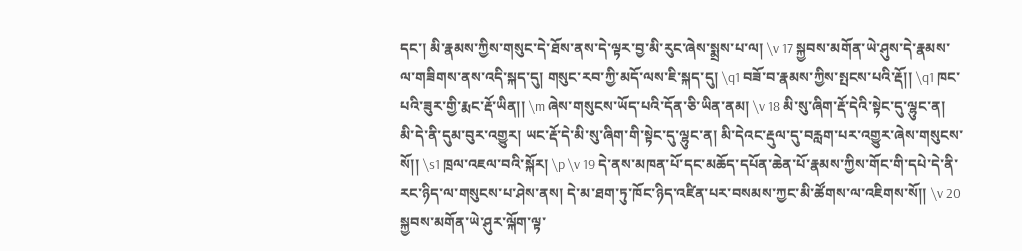དང་། མི་རྣམས་ཀྱིས་གསུང་དེ་ཐོས་ནས་དེ་ལྟར་བྱ་མི་རུང་ཞེས་སྨྲས་པ་ལ། \v 17 སྐྱབས་མགོན་ཡེ་ཤུས་དེ་རྣམས་ལ་གཟིགས་ནས་འདི་སྐད་དུ། གསུང་རབ་ཀྱི་མདོ་ལས་ཇི་སྐད་དུ། \q1 བཟོ་བ་རྣམས་ཀྱིས་སྤངས་པའི་རྡོ།། \q1 ཁང་པའི་ཟུར་གྱི་རྨང་རྡོ་ཡིན།། \m ཞེས་གསུངས་ཡོད་པའི་དོན་ཅི་ཡིན་ནམ། \v 18 མི་སུ་ཞིག་རྡོ་དེའི་སྟེང་དུ་ལྷུང་ན། མི་དེ་ནི་དུམ་བུར་འགྱུར། ཡང་རྡོ་དེ་མི་སུ་ཞིག་གི་སྟེང་དུ་ལྷུང་ན། མི་དེའང་རྡུལ་དུ་བརླག་པར་འགྱུར་ཞེས་གསུངས་སོ།། \s1 ཁྲལ་འཇལ་བའི་སྐོར། \p \v 19 དེ་ནས་མཁན་པོ་དང་མཆོད་དཔོན་ཆེན་པོ་རྣམས་ཀྱིས་གོང་གི་དཔེ་དེ་ནི་རང་ཉིད་ལ་གསུངས་པ་ཤེས་ནས། དེ་མ་ཐག་ཏུ་ཁོང་ཉིད་འཛིན་པར་བསམས་ཀྱང་མི་ཚོགས་ལ་འཇིགས་སོ།། \v 20 སྐྱབས་མགོན་ཡེ་ཤུར་ལྐོག་ལྟ་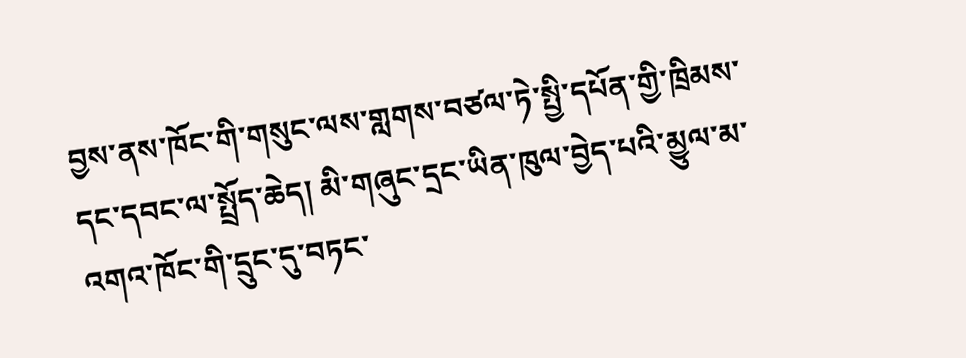བྱས་ནས་ཁོང་གི་གསུང་ལས་གླགས་བཙལ་ཏེ་སྤྱི་དཔོན་གྱི་ཁྲིམས་དང་དབང་ལ་སྤྲོད་ཆེད། མི་གཞུང་དྲང་ཡིན་ཁུལ་བྱེད་པའི་མྱུལ་མ་འགའ་ཁོང་གི་དྲུང་དུ་བཏང་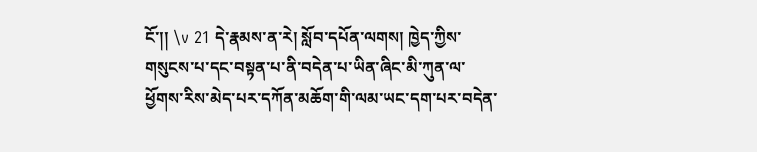ངོ་།། \v 21 དེ་རྣམས་ན་རེ། སློབ་དཔོན་ལགས། ཁྱེད་ཀྱིས་གསུངས་པ་དང་བསྟན་པ་ནི་བདེན་པ་ཡིན་ཞིང་མི་ཀུན་ལ་ཕྱོགས་རིས་མེད་པར་དཀོན་མཆོག་གི་ལམ་ཡང་དག་པར་བདེན་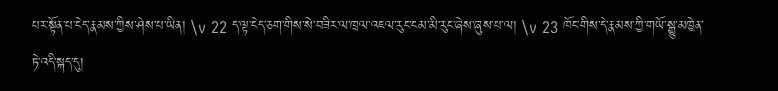པར་སྟོན་པ་ངེད་རྣམས་ཀྱིས་ཤེས་པ་ཡིན། \v 22 ད་ལྟ་ངེད་ཅག་གིས་སེ་བཟིར་ལ་ཁྲལ་འཇལ་རུང་ངམ་མི་རུང་ཞེས་ཞུས་པ་ལ། \v 23 ཁོང་གིས་དེ་རྣམས་ཀྱི་གཡོ་སྒྱུ་མཁྱེན་ཏེ་འདི་སྐད་དུ།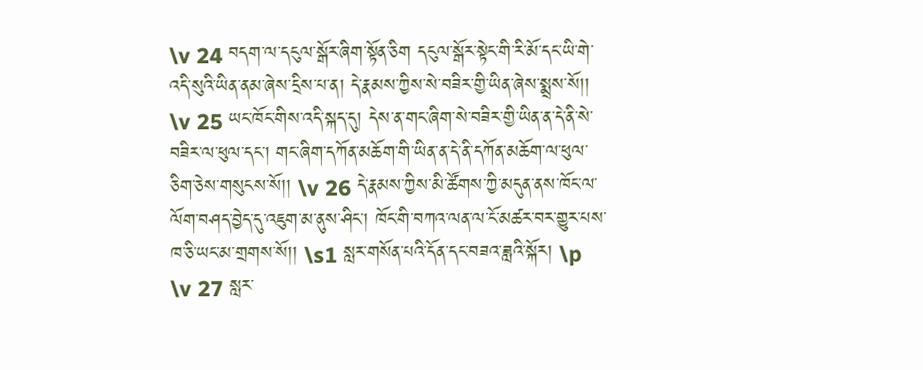\v 24 བདག་ལ་དངུལ་སྒོར་ཞིག་སྟོན་ཅིག དངུལ་སྒོར་སྟེང་གི་རི་མོ་དང་ཡི་གེ་འདི་སུའི་ཡིན་ནམ་ཞེས་དྲིས་པ་ན། དེ་རྣམས་ཀྱིས་སེ་བཟིར་གྱི་ཡིན་ཞེས་སྨྲས་སོ།། \v 25 ཡང་ཁོང་གིས་འདི་སྐད་དུ། དེས་ན་གང་ཞིག་སེ་བཟིར་གྱི་ཡིན་ན་དེ་ནི་སེ་བཟིར་ལ་ཕུལ་དང་། གང་ཞིག་དཀོན་མཆོག་གི་ཡིན་ན་དེ་ནི་དཀོན་མཆོག་ལ་ཕུལ་ཅིག་ཅེས་གསུངས་སོ།། \v 26 དེ་རྣམས་ཀྱིས་མི་ཚོགས་ཀྱི་མདུན་ནས་ཁོང་ལ་ལོག་བཤད་བྱེད་དུ་འཇུག་མ་ནུས་ཤིང་། ཁོང་གི་བཀའ་ལན་ལ་ངོ་མཚར་བར་གྱུར་པས་ཁ་ཅི་ཡང་མ་གྲགས་སོ།། \s1 སླར་གསོན་པའི་དོན་དང་བཟའ་ཟླའི་སྐོར། \p \v 27 སླར་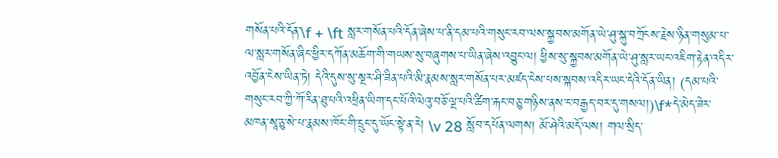གསོན་པའི་དོན་\f + \ft སླར་གསོན་པའི་དོན་ཞེས་པ་ནི་དམ་པའི་གསུང་རབ་ལས་སྐྱབས་མགོན་ཡེ་ཤུ་སྐུ་བཀྲོངས་རྗེས་ཉིན་གསུམ་པ་ལ་སླར་གསོན་ཞིང་ཕྱིར་དཀོན་མཆོག་གི་གཡས་སུ་བཞུགས་པ་ཡིན་ཞེས་འབྱུང་ལ། ཕྱིས་སུ་སྐྱབས་མགོན་ཡེ་ཤུ་སླར་ཡང་འཇིག་རྟེན་འདིར་འབྱོན་ངེས་ཡིན་ཏེ། དེའི་དུས་སུ་སྔར་ཤི་ཟིན་པའི་མི་རྣམས་སླར་གསོན་པར་མཛད་ངེས་པས་སྐབས་འདིར་ཡང་དེའི་དོན་ཡིན། (དམ་པའི་གསུང་རབ་ཀྱི་ཀོ་རིན་ཐུ་པའི་འཕྲིན་ཡིག་དང་པོའི་ལེའུ་བཅོ་ལྔ་པའི་ཚིག་རྐང་བཅུ་གཉིས་ནས་ང་བརྒྱད་བར་དུ་གསལ།)\f*དེ་མེད་ཟེར་མཁན་སཱ་ཅུ་སེ་པ་རྣམས་ཁོང་གི་དྲུང་དུ་ཡོང་སྟེ་ན་རེ། \v 28 སློབ་དཔོན་ལགས། མོ་ཤེའི་མདོ་ལས། གལ་སྲིད་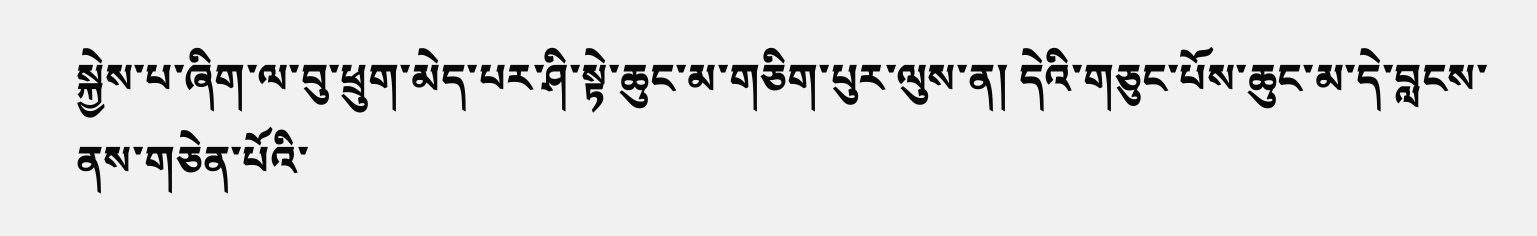སྐྱེས་པ་ཞིག་ལ་བུ་ཕྲུག་མེད་པར་ཤི་སྟེ་ཆུང་མ་གཅིག་པུར་ལུས་ན། དེའི་གཅུང་པོས་ཆུང་མ་དེ་བླངས་ནས་གཅེན་པོའི་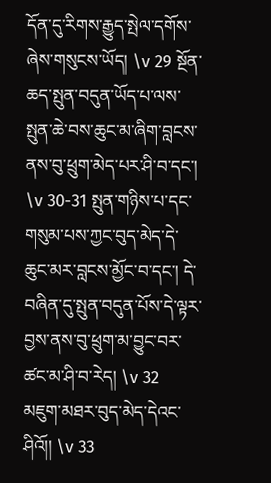དོན་དུ་རིགས་རྒྱུད་སྤེལ་དགོས་ཞེས་གསུངས་ཡོད། \v 29 སྔོན་ཆད་སྤུན་བདུན་ཡོད་པ་ལས་སྤུན་ཆེ་བས་ཆུང་མ་ཞིག་བླངས་ནས་བུ་ཕྲུག་མེད་པར་ཤི་བ་དང་། \v 30-31 སྤུན་གཉིས་པ་དང་གསུམ་པས་ཀྱང་བུད་མེད་དེ་ཆུང་མར་བླངས་མྱོང་བ་དང་། དེ་བཞིན་དུ་སྤུན་བདུན་པོས་དེ་ལྟར་བྱས་ནས་བུ་ཕྲུག་མ་བྱུང་བར་ཚང་མ་ཤི་བ་རེད། \v 32 མཇུག་མཐར་བུད་མེད་དེའང་ཤིའོ།། \v 33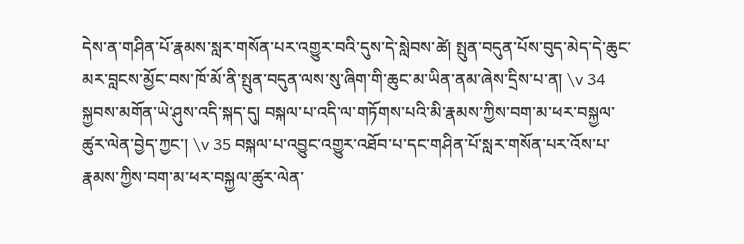དེས་ན་གཤིན་པོ་རྣམས་སླར་གསོན་པར་འགྱུར་བའི་དུས་དེ་སླེབས་ཚེ། སྤུན་བདུན་པོས་བུད་མེད་དེ་ཆུང་མར་བླངས་མྱོང་བས་ཁོ་མོ་ནི་སྤུན་བདུན་ལས་སུ་ཞིག་གི་ཆུང་མ་ཡིན་ནམ་ཞེས་དྲིས་པ་ན། \v 34 སྐྱབས་མགོན་ཡེ་ཤུས་འདི་སྐད་དུ། བསྐལ་པ་འདི་ལ་གཏོགས་པའི་མི་རྣམས་ཀྱིས་བག་མ་ཕར་བསྐྱལ་ཚུར་ལེན་བྱེད་ཀྱང་། \v 35 བསྐལ་པ་འབྱུང་འགྱུར་འཐོབ་པ་དང་གཤིན་པོ་སླར་གསོན་པར་འོས་པ་རྣམས་ཀྱིས་བག་མ་ཕར་བསྐྱལ་ཚུར་ལེན་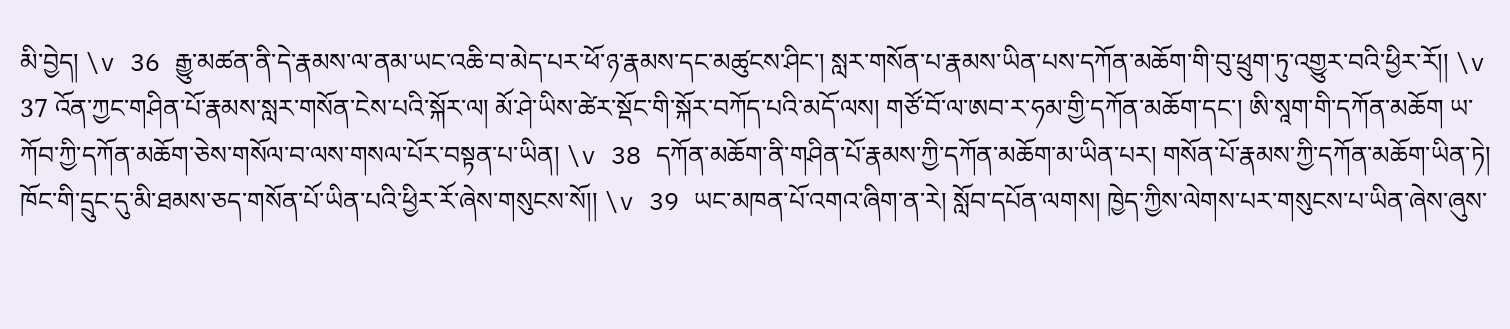མི་བྱེད། \v 36 རྒྱུ་མཚན་ནི་དེ་རྣམས་ལ་ནམ་ཡང་འཆི་བ་མེད་པར་ཕོ་ཉ་རྣམས་དང་མཚུངས་ཤིང་། སླར་གསོན་པ་རྣམས་ཡིན་པས་དཀོན་མཆོག་གི་བུ་ཕྲུག་ཏུ་འགྱུར་བའི་ཕྱིར་རོ།། \v 37 འོན་ཀྱང་གཤིན་པོ་རྣམས་སླར་གསོན་ངེས་པའི་སྐོར་ལ། མོ་ཤེ་ཡིས་ཚེར་སྡོང་གི་སྐོར་བཀོད་པའི་མདོ་ལས། གཙོ་བོ་ལ་ཨབ་ར་ཧམ་གྱི་དཀོན་མཆོག་དང་། ཨི་སཱག་གི་དཀོན་མཆོག ཡ་ཀོབ་ཀྱི་དཀོན་མཆོག་ཅེས་གསོལ་བ་ལས་གསལ་པོར་བསྟན་པ་ཡིན། \v 38 དཀོན་མཆོག་ནི་གཤིན་པོ་རྣམས་ཀྱི་དཀོན་མཆོག་མ་ཡིན་པར། གསོན་པོ་རྣམས་ཀྱི་དཀོན་མཆོག་ཡིན་ཏེ། ཁོང་གི་དྲུང་དུ་མི་ཐམས་ཅད་གསོན་པོ་ཡིན་པའི་ཕྱིར་རོ་ཞེས་གསུངས་སོ།། \v 39 ཡང་མཁན་པོ་འགའ་ཞིག་ན་རེ། སློབ་དཔོན་ལགས། ཁྱེད་ཀྱིས་ལེགས་པར་གསུངས་པ་ཡིན་ཞེས་ཞུས་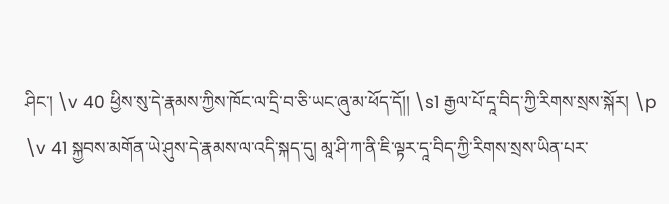ཤིང་། \v 40 ཕྱིས་སུ་དེ་རྣམས་ཀྱིས་ཁོང་ལ་དྲི་བ་ཅི་ཡང་ཞུ་མ་ཕོད་དོ།། \s1 རྒྱལ་པོ་དཱ་བིད་ཀྱི་རིགས་སྲས་སྐོར། \p \v 41 སྐྱབས་མགོན་ཡེ་ཤུས་དེ་རྣམས་ལ་འདི་སྐད་དུ། མཱ་ཤི་ཀ་ནི་ཇི་ལྟར་དཱ་བིད་ཀྱི་རིགས་སྲས་ཡིན་པར་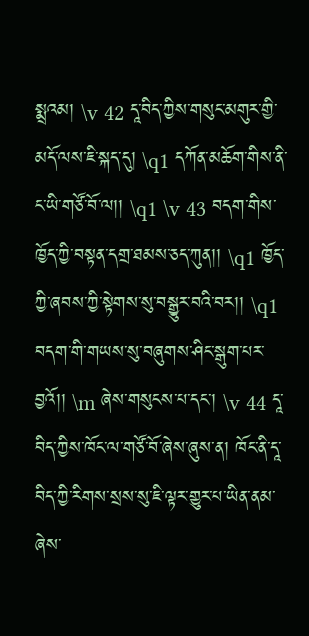སྨྲའམ། \v 42 དཱ་བིད་ཀྱིས་གསུང་མགུར་གྱི་མདོ་ལས་ཇི་སྐད་དུ། \q1 དཀོན་མཆོག་གིས་ནི་ང་ཡི་གཙོ་བོ་ལ།། \q1 \v 43 བདག་གིས་ཁྱོད་ཀྱི་བསྟན་དགྲ་ཐམས་ཅད་ཀུན།། \q1 ཁྱོད་ཀྱི་ཞབས་ཀྱི་སྟེགས་སུ་བསྒྱུར་བའི་བར།། \q1 བདག་གི་གཡས་སུ་བཞུགས་ཤིང་སྒུག་པར་བྱའོ།། \m ཞེས་གསུངས་པ་དང་། \v 44 དཱ་བིད་ཀྱིས་ཁོང་ལ་གཙོ་བོ་ཞེས་ཞུས་ན། ཁོང་ནི་དཱ་བིད་ཀྱི་རིགས་སྲས་སུ་ཇི་ལྟར་གྱུར་པ་ཡིན་ནམ་ཞེས་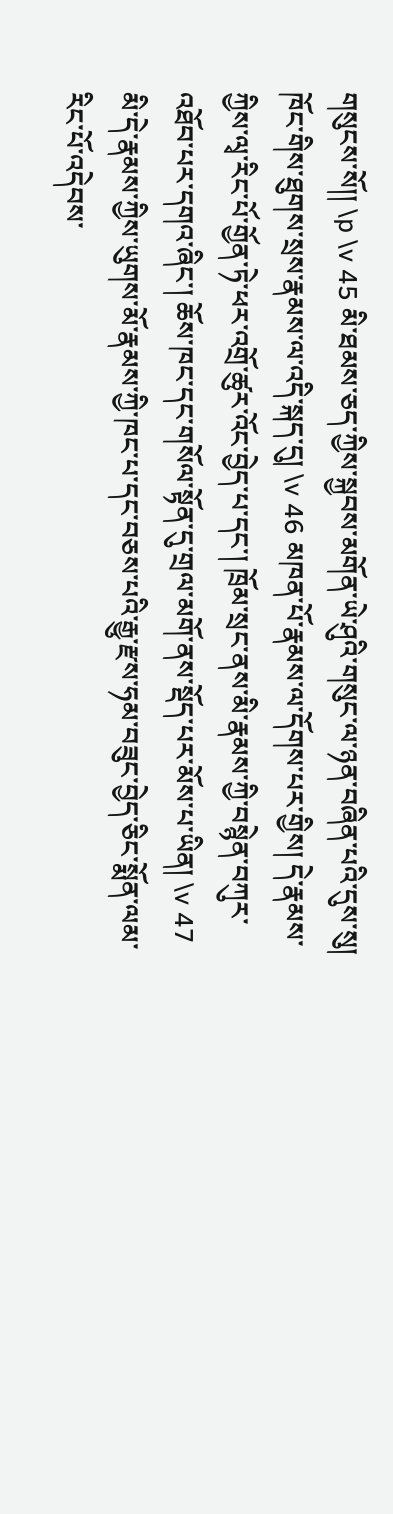གསུངས་སོ།། \p \v 45 མི་ཐམས་ཅད་ཀྱིས་སྐྱབས་མགོན་ཡེ་ཤུའི་གསུང་ལ་ཉན་བཞིན་པའི་དུས་སུ། ཁོང་གིས་ཐུགས་སྲས་རྣམས་ལ་འདི་སྐད་དུ། \v 46 མཁན་པོ་རྣམས་ལ་དོགས་པར་གྱིས། དེ་རྣམས་ཀྱིས་ལྭ་རིང་པོ་གྱོན་ཏེ་ཕར་འགྲོ་ཚུར་འོང་བྱེད་པ་དང་། ཁྲོམ་སྲང་ནས་མི་རྣམས་ཀྱི་བསྙེན་བཀུར་འཐོབ་པར་དགའ་ཞིང་། ཆོས་ཁང་དང་གསོལ་སྟོན་དུ་གྲལ་མགོ་ནས་སྡོད་པར་མོས་པ་ཡིན། \v 47 མི་དེ་རྣམས་ཀྱིས་ཡུགས་མོ་རྣམས་ཀྱི་ཁང་པ་དང་བཅས་པའི་རྒྱུ་རྫས་ཧམ་བཟུང་བྱེད་ཅིང་སྨོན་ལམ་རིང་པོ་འདེབས་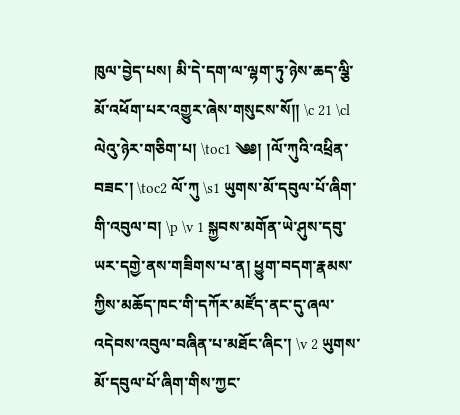ཁུལ་བྱེད་པས། མི་དེ་དག་ལ་ལྷག་ཏུ་ཉེས་ཆད་ལྕི་མོ་འཕོག་པར་འགྱུར་ཞེས་གསུངས་སོ།། \c 21 \cl ལེའུ་ཉེར་གཅིག་པ། \toc1 ༄༅། །ལོ་ཀུའི་འཕྲིན་བཟང་། \toc2 ལོ་ཀུ \s1 ཡུགས་མོ་དབུལ་པོ་ཞིག་གི་འབུལ་བ། \p \v 1 སྐྱབས་མགོན་ཡེ་ཤུས་དབུ་ཡར་དགྱེ་ནས་གཟིགས་པ་ན། ཕྱུག་བདག་རྣམས་ཀྱིས་མཆོད་ཁང་གི་དཀོར་མཛོད་ནང་དུ་ཞལ་འདེབས་འབུལ་བཞིན་པ་མཐོང་ཞིང་། \v 2 ཡུགས་མོ་དབུལ་པོ་ཞིག་གིས་ཀྱང་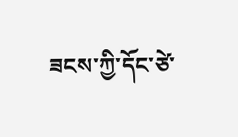ཟངས་ཀྱི་དོང་ཙེ་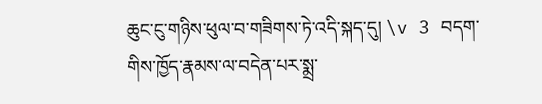ཆུང་ངུ་གཉིས་ཕུལ་བ་གཟིགས་ཏེ་འདི་སྐད་དུ། \v 3 བདག་གིས་ཁྱོད་རྣམས་ལ་བདེན་པར་སྨྲ་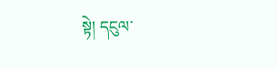སྟེ། དངུལ་